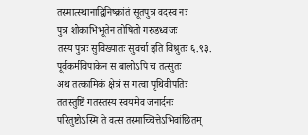तस्मात्स्थानाद्विनिष्क्रांतं सूतपुत्र वदस्व नः
पुत्र शोकाभिभूतेन तोषितो गरुडध्वजः
तस्य पुत्रः सुविख्यातः सुवर्चा इति विश्रुतः ६.९३.
पूर्वकर्मविपाकेन स बालोऽपि च तत्सुतः
अथ तत्कामिकं क्षेत्रं स गत्वा पृथिवीपतिः
ततस्तुष्टिं गतस्तस्य स्वयमेव जनार्दनः
परितुष्टोऽस्मि ते वत्स तस्माच्चित्तेऽभिवांछितम्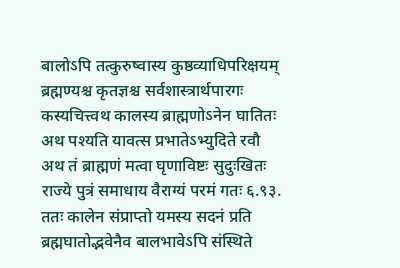बालोऽपि तत्कुरुष्वास्य कुष्ठव्याधिपरिक्षयम्
ब्रह्मण्यश्च कृतज्ञश्च सर्वशास्त्रार्थपारगः
कस्यचित्त्वथ कालस्य ब्राह्मणोऽनेन घातितः
अथ पश्यति यावत्स प्रभातेऽभ्युदिते रवौ
अथ तं ब्राह्मणं मत्वा घृणाविष्टः सुदुःखितः
राज्ये पुत्रं समाधाय वैराग्यं परमं गतः ६.९३.
ततः कालेन संप्राप्तो यमस्य सदनं प्रति
ब्रह्मघातोद्भवेनैव बालभावेऽपि संस्थिते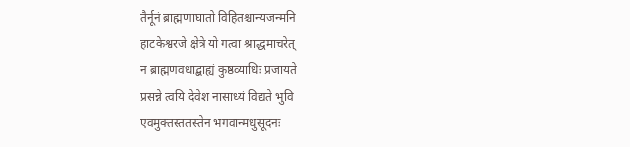तैर्नूनं ब्राह्मणाघातो विहितश्चान्यजन्मनि
हाटकेश्वरजे क्षेत्रे यो गत्वा श्राद्धमाचरेत्
न ब्राह्मणवधाद्बाह्यं कुष्ठव्याधिः प्रजायते
प्रसन्ने त्वयि देवेश नासाध्यं विद्यते भुवि
एवमुक्तस्ततस्तेन भगवान्मधुसूदनः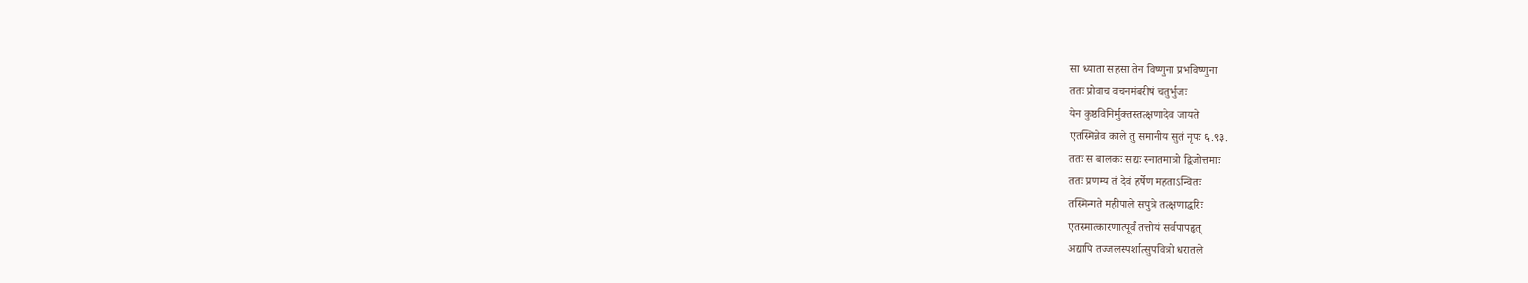सा ध्याता सहसा तेन विष्णुना प्रभविष्णुना
ततः प्रोवाच वचनमंबरीषं चतुर्भुजः
येन कुष्ठविनिर्मुक्तस्तत्क्षणादेव जायते
एतस्मिन्नेव काले तु समानीय सुतं नृपः ६.९३.
ततः स बालकः सद्यः स्नातमात्रो द्विजोत्तमाः
ततः प्रणम्य तं देवं हर्षेण महताऽन्वितः
तस्मिन्गते महीपाले सपुत्रे तत्क्षणाद्धरिः
एतस्मात्कारणात्पूर्वं तत्तोयं सर्वपापहृत्
अद्यापि तज्जलस्पर्शात्सुपवित्रो धरातले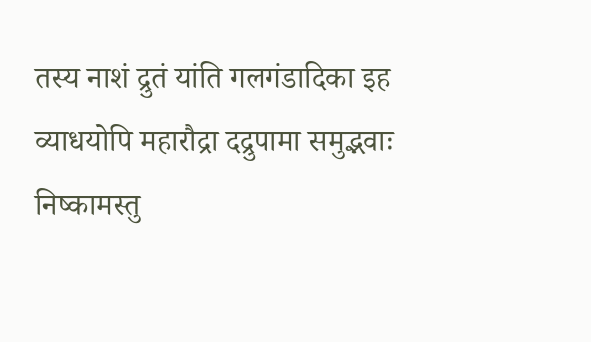तस्य नाशं द्रुतं यांति गलगंडादिका इह
व्याधयोपि महारौद्रा दद्रुपामा समुद्भवाः
निष्कामस्तु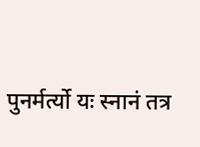पुनर्मर्त्यो यः स्नानं तत्र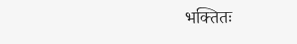भक्तितः